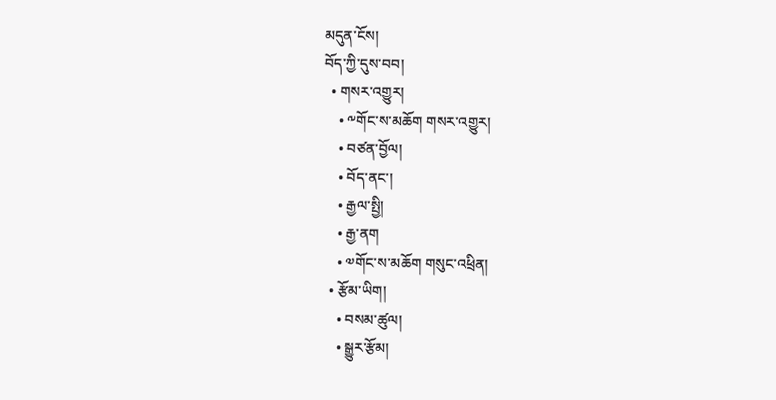མདུན་ངོས།
བོད་ཀྱི་དུས་བབ།
  • གསར་འགྱུར།
    • ༸གོང་ས་མཆོག གསར་འགྱུར།
    • བཙན་བྱོལ།
    • བོད་ནང་།
    • རྒྱལ་སྤྱི།
    • རྒྱ་ནག
    • ༧གོང་ས་མཆོག གསུང་འཕྲིན།
  • རྩོམ་ཡིག།
    • བསམ་ཚུལ།
    • སྒྱུར་རྩོམ།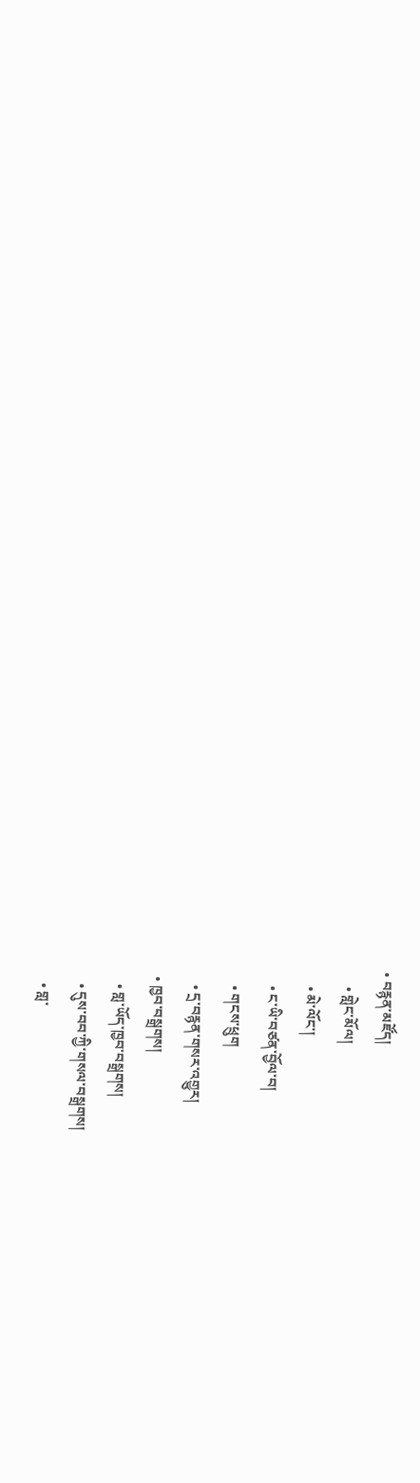• བརྙན་མཛོད།
    • གླེང་མོལ།
    • མེ་ལོང་།
    • ང་ཡི་བཙན་བྱོལ་བ།
    • གངས་ཕྲུག
    • དྲ་བརྙན་གསར་འགྱུར།
  • ཁྱབ་བསྒྲགས།
    • གླ་ཡོད་ཁྱབ་བསྒྲགས།
    • དུས་བབ་ཀྱི་གསལ་བསྒྲགས།
    • གླ་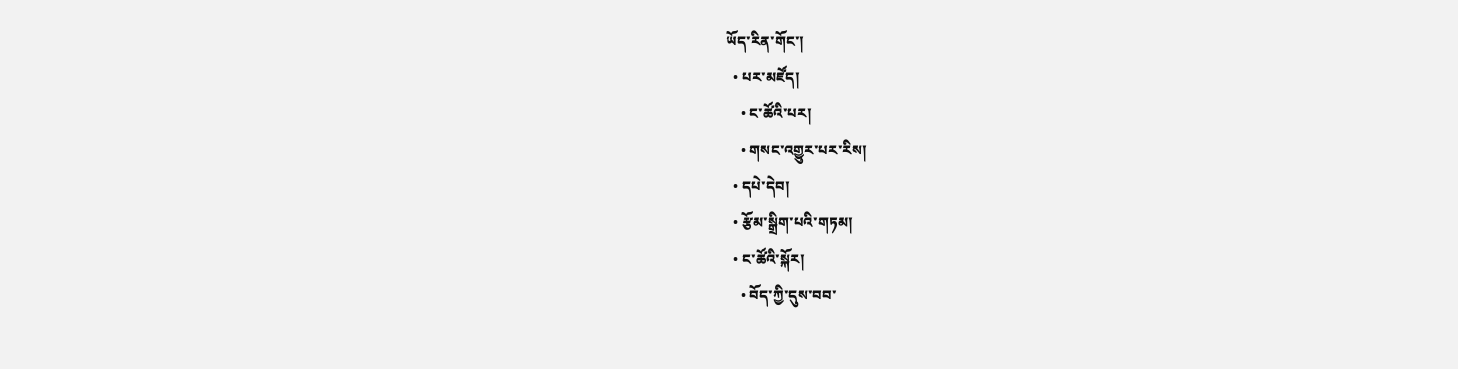ཡོད་རིན་གོང་།
  • པར་མཛོད།
    • ང་ཚོའི་པར།
    • གསང་འགྱུར་པར་རིས།
  • དཔེ་དེབ།
  • རྩོམ་སྒྲིག་པའི་གཏམ།
  • ང་ཚོའི་སྐོར།
    • བོད་ཀྱི་དུས་བབ་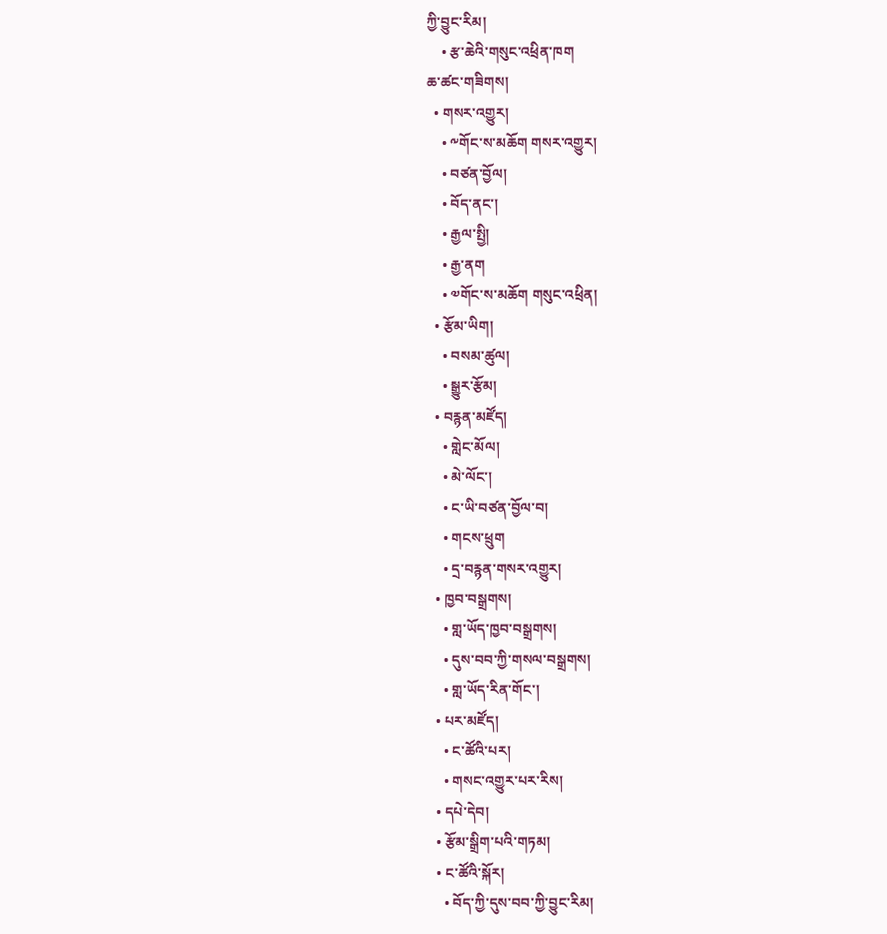ཀྱི་བྱུང་རིམ།
    • རྩ་ཆེའི་གསུང་འཕྲིན་ཁག
ཆ་ཚང་གཟིགས།
  • གསར་འགྱུར།
    • ༸གོང་ས་མཆོག གསར་འགྱུར།
    • བཙན་བྱོལ།
    • བོད་ནང་།
    • རྒྱལ་སྤྱི།
    • རྒྱ་ནག
    • ༧གོང་ས་མཆོག གསུང་འཕྲིན།
  • རྩོམ་ཡིག།
    • བསམ་ཚུལ།
    • སྒྱུར་རྩོམ།
  • བརྙན་མཛོད།
    • གླེང་མོལ།
    • མེ་ལོང་།
    • ང་ཡི་བཙན་བྱོལ་བ།
    • གངས་ཕྲུག
    • དྲ་བརྙན་གསར་འགྱུར།
  • ཁྱབ་བསྒྲགས།
    • གླ་ཡོད་ཁྱབ་བསྒྲགས།
    • དུས་བབ་ཀྱི་གསལ་བསྒྲགས།
    • གླ་ཡོད་རིན་གོང་།
  • པར་མཛོད།
    • ང་ཚོའི་པར།
    • གསང་འགྱུར་པར་རིས།
  • དཔེ་དེབ།
  • རྩོམ་སྒྲིག་པའི་གཏམ།
  • ང་ཚོའི་སྐོར།
    • བོད་ཀྱི་དུས་བབ་ཀྱི་བྱུང་རིམ།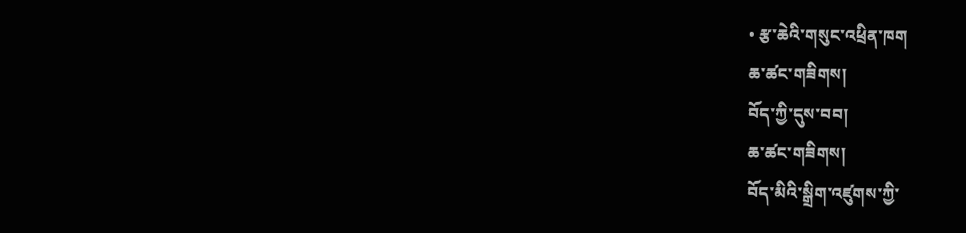• རྩ་ཆེའི་གསུང་འཕྲིན་ཁག
ཆ་ཚང་གཟིགས།
བོད་ཀྱི་དུས་བབ།
ཆ་ཚང་གཟིགས།
བོད་མིའི་སྒྲིག་འཛུགས་ཀྱི་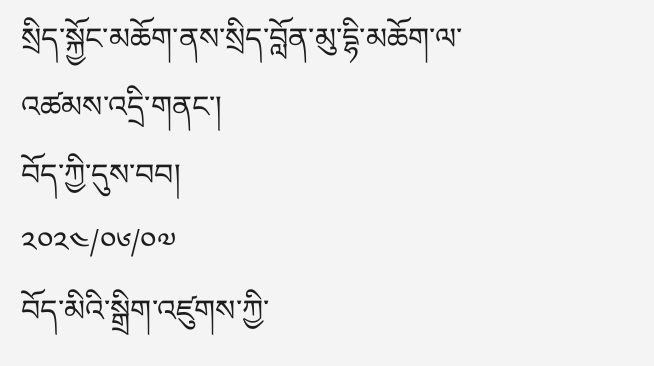སྲིད་སྐྱོང་མཆོག་ནས་སྲིད་བློན་མུ་དྷི་མཆོག་ལ་འཚམས་འདྲི་གནང་།
བོད་ཀྱི་དུས་བབ།
༢༠༢༤/༠༦/༠༧
བོད་མིའི་སྒྲིག་འཛུགས་ཀྱི་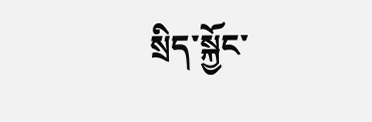སྲིད་སྐྱོང་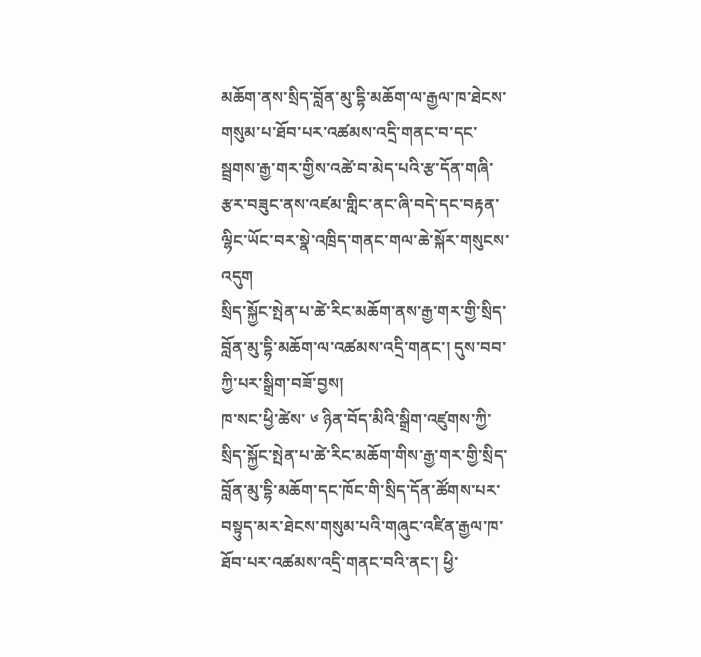མཆོག་ནས་སྲིད་བློན་མུ་དྷི་མཆོག་ལ་རྒྱལ་ཁ་ཐེངས་གསུམ་པ་ཐོབ་པར་འཚམས་འདྲི་གནང་བ་དང་སྦྲགས་རྒྱ་གར་གྱིས་འཚེ་བ་མེད་པའི་རྩ་དོན་གཞི་རྩར་བཟུང་ནས་འཛམ་གླིང་ནང་ཞི་བདེ་དང་བརྟན་ལྷིང་ཡོང་བར་སྣེ་འཁྲིད་གནང་གལ་ཆེ་སྐོར་གསུངས་འདུག
སྲིད་སྐྱོང་སྤེན་པ་ཚེ་རིང་མཆོག་ནས་རྒྱ་གར་གྱི་སྲིད་བློན་མུ་དྷི་མཆོག་ལ་འཚམས་འདྲི་གནང་། དུས་བབ་ཀྱི་པར་སྒྲིག་བཟོ་བྱས།
ཁ་སང་ཕྱི་ཚེས་ ༦ ཉིན་བོད་མིའི་སྒྲིག་འཛུགས་ཀྱི་སྲིད་སྐྱོང་སྤེན་པ་ཚེ་རིང་མཆོག་གིས་རྒྱ་གར་གྱི་སྲིད་བློན་མུ་དྷི་མཆོག་དང་ཁོང་གི་སྲིད་དོན་ཚོགས་པར་བསྟུད་མར་ཐེངས་གསུམ་པའི་གཞུང་འཛིན་རྒྱལ་ཁ་ཐོབ་པར་འཚམས་འདྲི་གནང་བའི་ནང་། ཕྱི་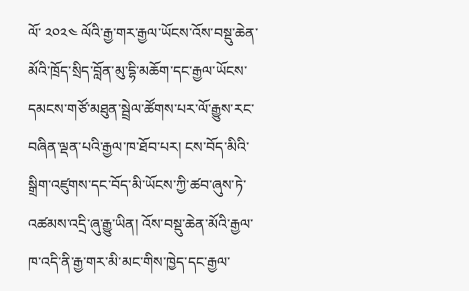ལོ་ ༢༠༢༤ ལོའི་རྒྱ་གར་རྒྱལ་ཡོངས་འོས་བསྡུ་ཆེན་མོའི་ཁྲོད་སྲིད་བློན་མུ་དྷི་མཆོག་དང་རྒྱལ་ཡོངས་དམངས་གཙོ་མཐུན་སྦྲེལ་ཚོགས་པར་ལོ་རྒྱུས་རང་བཞིན་ལྡན་པའི་རྒྱལ་ཁ་ཐོབ་པར། ངས་བོད་མིའི་སྒྲིག་འཛུགས་དང་བོད་མི་ཡོངས་ཀྱི་ཚབ་ཞུས་ཏེ་འཚམས་འདྲི་ཞུ་རྒྱུ་ཡིན། འོས་བསྡུ་ཆེན་མོའི་རྒྱལ་ཁ་འདི་ནི་རྒྱ་གར་མི་མང་གིས་ཁྱེད་དང་རྒྱལ་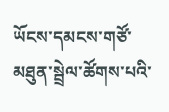ཡོངས་དམངས་གཙོ་མཐུན་སྦྲེལ་ཚོགས་པའི་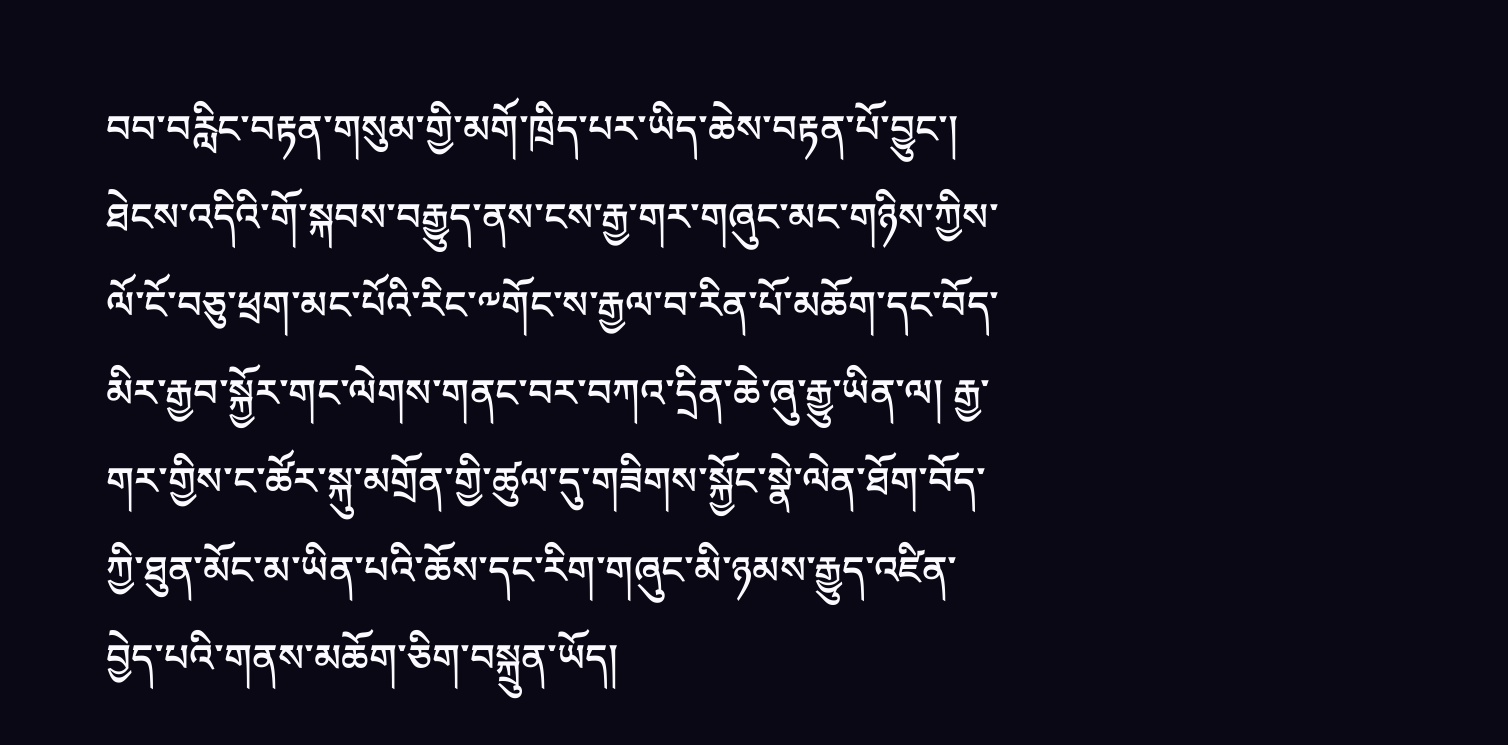བབ་བརླིང་བརྟན་གསུམ་གྱི་མགོ་ཁྲིད་པར་ཡིད་ཆེས་བརྟན་པོ་བྱུང་། ཐེངས་འདིའི་གོ་སྐབས་བརྒྱུད་ནས་ངས་རྒྱ་གར་གཞུང་མང་གཉིས་ཀྱིས་ལོ་ངོ་བཅུ་ཕྲག་མང་པོའི་རིང་༸གོང་ས་རྒྱལ་བ་རིན་པོ་མཆོག་དང་བོད་མིར་རྒྱབ་སྐྱོར་གང་ལེགས་གནང་བར་བཀའ་དྲིན་ཆེ་ཞུ་རྒྱུ་ཡིན་ལ། རྒྱ་གར་གྱིས་ང་ཚོར་སྐུ་མགྲོན་གྱི་ཚུལ་དུ་གཟིགས་སྐྱོང་སྣེ་ལེན་ཐོག་བོད་ཀྱི་ཐུན་མོང་མ་ཡིན་པའི་ཆོས་དང་རིག་གཞུང་མི་ཉམས་རྒྱུད་འཛིན་བྱེད་པའི་གནས་མཆོག་ཅིག་བསྐྲུན་ཡོད།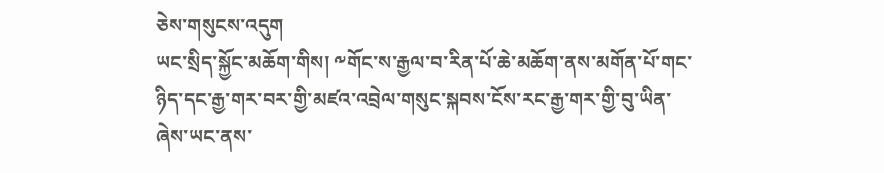ཅེས་གསུངས་འདུག
ཡང་སྲིད་སྐྱོང་མཆོག་གིས། ༸གོང་ས་རྒྱལ་བ་རིན་པོ་ཆེ་མཆོག་ནས་མགོན་པོ་གང་ཉིད་དང་རྒྱ་གར་བར་གྱི་མཛའ་འབྲེལ་གསུང་སྐབས་ངོས་རང་རྒྱ་གར་གྱི་བུ་ཡིན་ཞེས་ཡང་ནས་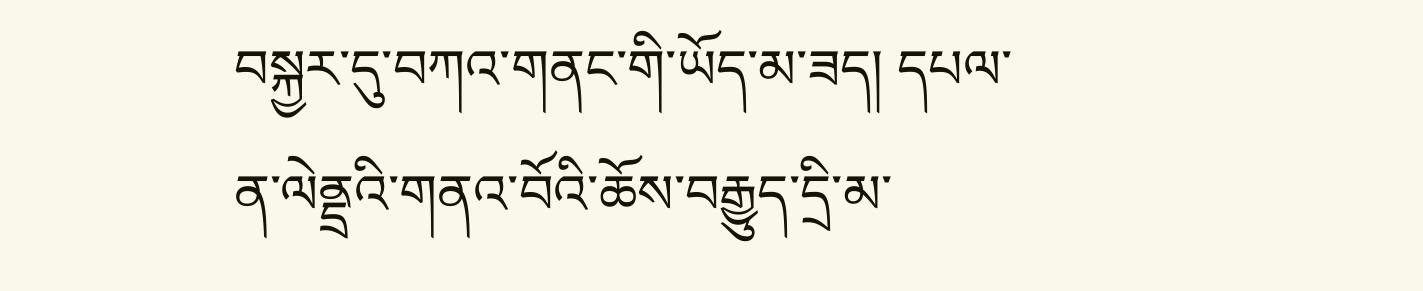བསྐྱར་དུ་བཀའ་གནང་གི་ཡོད་མ་ཟད། དཔལ་ན་ལེནྡྲའི་གནའ་བོའི་ཆོས་བརྒྱུད་དྲི་མ་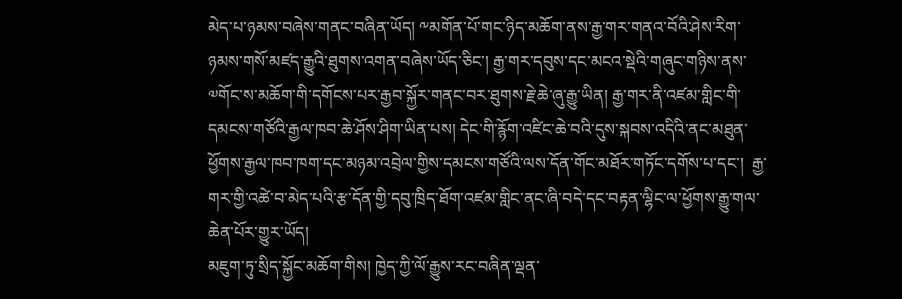མེད་པ་ཉམས་བཞེས་གནང་བཞིན་ཡོད། ༸མགོན་པོ་གང་ཉིད་མཆོག་ནས་རྒྱ་གར་གནའ་བོའི་ཤེས་རིག་ཉམས་གསོ་མཛད་རྒྱུའི་ཐུགས་འགན་བཞེས་ཡོད་ཅིང་། རྒྱ་གར་དབུས་དང་མངའ་སྡེའི་གཞུང་གཉིས་ནས་༧གོང་ས་མཆོག་གི་དགོངས་པར་རྒྱབ་སྐྱོར་གནང་བར་ཐུགས་རྗེ་ཆེ་ཞུ་རྒྱུ་ཡིན། རྒྱ་གར་ནི་འཛམ་གླིང་གི་དམངས་གཙོའི་རྒྱལ་ཁབ་ཆེ་ཤོས་ཤིག་ཡིན་པས། དེང་གི་རྙོག་འཛིང་ཆེ་བའི་དུས་སྐབས་འདིའི་ནང་མཐུན་ཕྱོགས་རྒྱལ་ཁབ་ཁག་དང་མཉམ་འབྲེལ་གྱིས་དམངས་གཙོའི་ལས་དོན་གོང་མཐོར་གཏོང་དགོས་པ་དང་།  རྒྱ་གར་གྱི་འཚེ་བ་མེད་པའི་རྩ་དོན་གྱི་དབུ་ཁྲིད་ཐོག་འཛམ་གླིང་ནང་ཞི་བདེ་དང་བརྟན་ལྷིང་ལ་ཕྱོགས་རྒྱུ་གལ་ཆེན་པོར་གྱུར་ཡོད།
མཇུག་ཏུ་སྲིད་སྐྱོང་མཆོག་གིས། ཁྱེད་ཀྱི་ལོ་རྒྱུས་རང་བཞིན་ལྡན་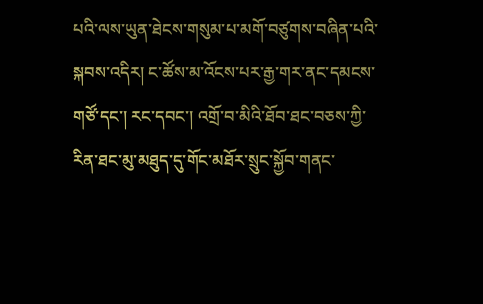པའི་ལས་ཡུན་ཐེངས་གསུམ་པ་མགོ་བཙུགས་བཞིན་པའི་སྐབས་འདིར། ང་ཚོས་མ་འོངས་པར་རྒྱ་གར་ནང་དམངས་གཙོ་དང་། རང་དབང་། འགྲོ་བ་མིའི་ཐོབ་ཐང་བཅས་ཀྱི་རིན་ཐང་མུ་མཐུད་དུ་གོང་མཐོར་སྲུང་སྐྱོབ་གནང་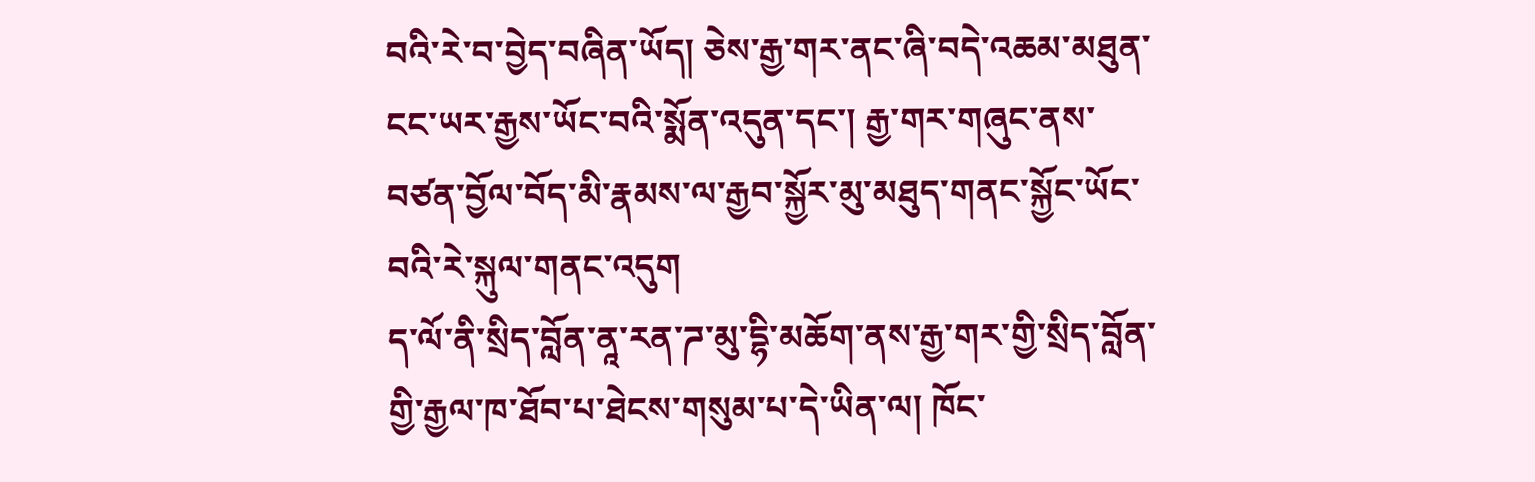བའི་རེ་བ་བྱེད་བཞིན་ཡོད། ཅེས་རྒྱ་གར་ནང་ཞི་བདེ་འཆམ་མཐུན་ངང་ཡར་རྒྱས་ཡོང་བའི་སྨོན་འདུན་དང་། རྒྱ་གར་གཞུང་ནས་བཙན་བྱོལ་བོད་མི་རྣམས་ལ་རྒྱབ་སྐྱོར་མུ་མཐུད་གནང་སྐྱོང་ཡོང་བའི་རེ་སྐུལ་གནང་འདུག
ད་ལོ་ནི་སྲིད་བློན་ནཱ་རན་ཌ་མུ་དྷི་མཆོག་ནས་རྒྱ་གར་གྱི་སྲིད་བློན་གྱི་རྒྱལ་ཁ་ཐོབ་པ་ཐེངས་གསུམ་པ་དེ་ཡིན་ལ། ཁོང་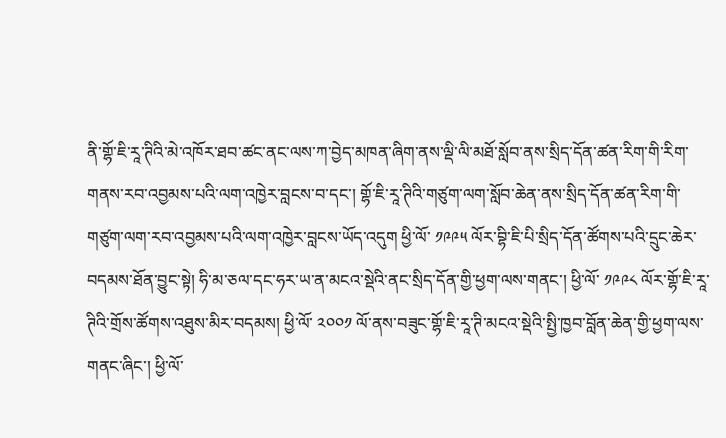ནི་གྷོ་ཇི་རཱ་ཊིའི་མེ་འཁོར་ཐབ་ཚང་ནང་ལས་ཀ་བྱེད་མཁན་ཞིག་ནས་ལྡི་ལི་མཐོ་སློབ་ནས་སྲིད་དོན་ཚན་རིག་གི་རིག་གནས་རབ་འབྱམས་པའི་ལག་འཁྱེར་བླངས་བ་དང་། གྷོ་ཇི་རཱ་ཊིའི་གཙུག་ལག་སློབ་ཆེན་ནས་སྲིད་དོན་ཚན་རིག་གི་གཙུག་ལག་རབ་འབྱམས་པའི་ལག་འཁྱེར་བླངས་ཡོད་འདུག ཕྱི་ལོ་ ༡༩༩༥ ལོར་བྷི་ཇི་པི་སྲིད་དོན་ཚོགས་པའི་དྲུང་ཆེར་བདམས་ཐོན་བྱུང་སྟེ། ཧི་མ་ཅལ་དང་ཧར་ཡ་ན་མངའ་སྡེའི་ནང་སྲིད་དོན་གྱི་ཕྱག་ལས་གནང་། ཕྱི་ལོ་ ༡༩༩༨ ལོར་གྷོ་ཇི་རཱ་ཊིའི་གྲོས་ཚོགས་འཐུས་མིར་བདམས། ཕྱི་ལོ་ ༢༠༠༡ ལོ་ནས་བཟུང་གྷོ་ཇི་རཱ་ཊི་མངའ་སྡེའི་སྤྱི་ཁྱབ་བློན་ཆེན་གྱི་ཕྱག་ལས་གནང་ཞིང་། ཕྱི་ལོ་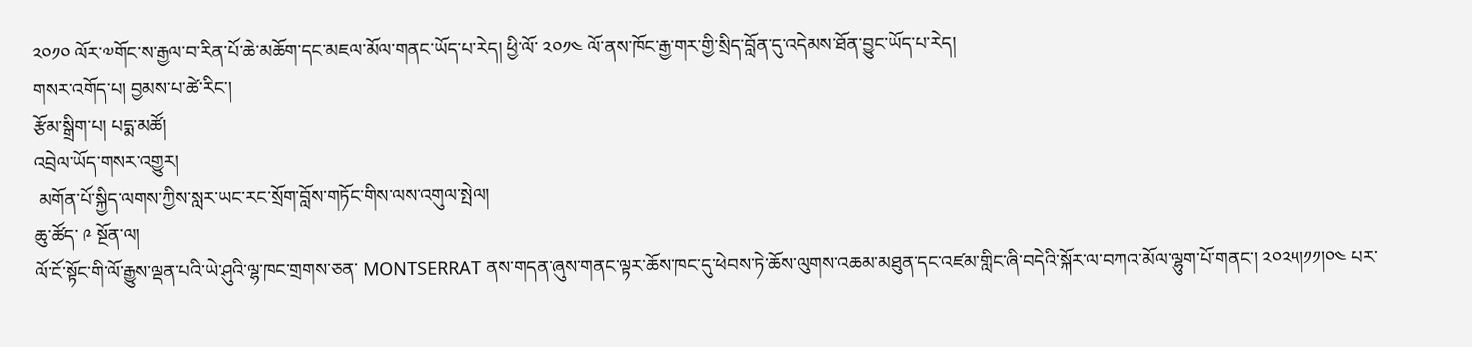༢༠༡༠ ལོར་༧གོང་ས་རྒྱལ་བ་རིན་པོ་ཆེ་མཆོག་དང་མཇལ་མོལ་གནང་ཡོད་པ་རེད། ཕྱི་ལོ་ ༢༠༡༤ ལོ་ནས་ཁོང་རྒྱ་གར་གྱི་སྲིད་བློན་དུ་འདེམས་ཐོན་བྱུང་ཡོད་པ་རེད།
གསར་འགོད་པ། བྱམས་པ་ཚེ་རིང་།
རྩོམ་སྒྲིག་པ། པདྨ་མཚོ།
འབྲེལ་ཡོད་གསར་འགྱུར།
 མགོན་པོ་སྐྱིད་ལགས་ཀྱིས་སླར་ཡང་རང་སྲོག་བློས་གཏོང་གིས་ལས་འགུལ་སྤེལ།
ཆུ་ཚོད་ ༩ སྔོན་ལ།
ལོ་ངོ་སྟོང་གི་ལོ་རྒྱུས་ལྡན་པའི་ཡེ་ཤུའི་ལྷ་ཁང་གྲགས་ཅན་ MONTSERRAT ནས་གདན་ཞུས་གནང་ལྟར་ཆོས་ཁང་དུ་ཕེབས་ཏེ་ཆོས་ལུགས་འཆམ་མཐུན་དང་འཛམ་གླིང་ཞི་བདེའི་སྐོར་ལ་བཀའ་མོལ་ལྷུག་པོ་གནང་། ༢༠༢༥།༡༡།༠༤ པར་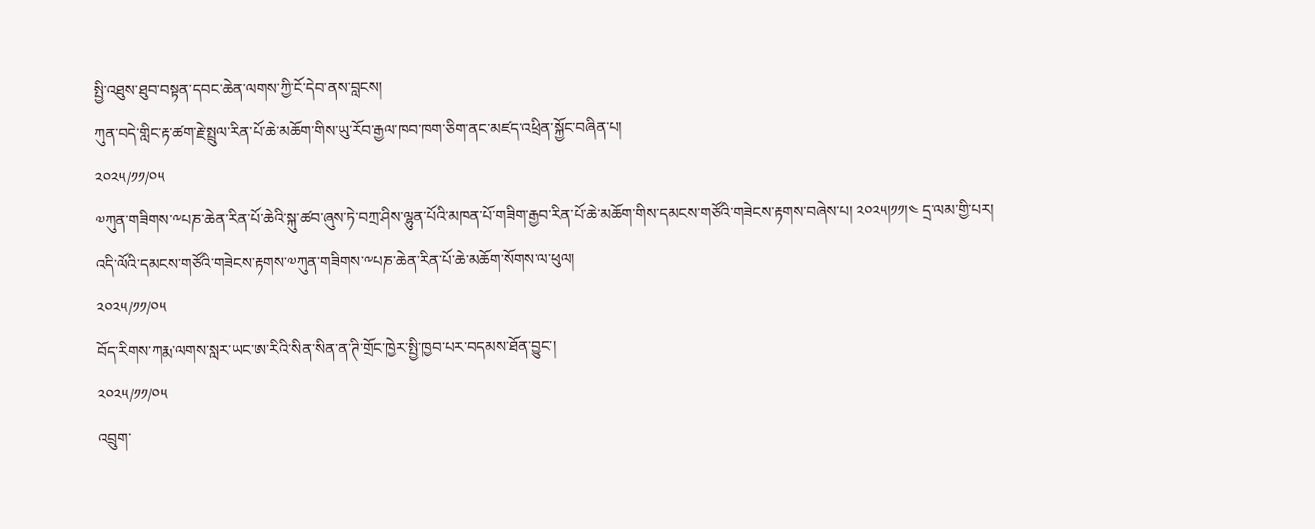སྤྱི་འཐུས་ཐུབ་བསྟན་དབང་ཆེན་ལགས་ཀྱི་ངོ་དེབ་ནས་བླངས།
ཀུན་བདེ་གླིང་རྟ་ཚག་རྗེ་སྤྲུལ་རིན་པོ་ཆེ་མཆོག་གིས་ཡུ་རོབ་རྒྱལ་ཁབ་ཁག་ཅིག་ནང་མཛད་འཕྲིན་སྐྱོང་བཞིན་པ།
༢༠༢༥/༡༡/༠༥
༧ཀུན་གཟིགས་༸པཎ་ཆེན་རིན་པོ་ཆེའི་སྐུ་ཚབ་ཞུས་ཏེ་བཀྲ་ཤིས་ལྷུན་པོའི་མཁན་པོ་གཟིག་རྒྱབ་རིན་པོ་ཆེ་མཆོག་གིས་དམངས་གཙོའི་གཟེངས་རྟགས་བཞེས་པ། ༢༠༢༥།༡༡།༤ དྲ་ལམ་གྱི་པར།
འདི་ལོའི་དམངས་གཙོའི་གཟེངས་རྟགས་༧ཀུན་གཟིགས་༸པཎ་ཆེན་རིན་པོ་ཆེ་མཆོག་སོགས་ལ་ཕུལ།
༢༠༢༥/༡༡/༠༥
བོད་རིགས་ཀརྨ་ལགས་སླར་ཡང་ཨ་རིའི་སིན་སིན་ན་ཊི་གྲོང་ཁྱེར་སྤྱི་ཁྱབ་པར་བདམས་ཐོན་བྱུང་།
༢༠༢༥/༡༡/༠༥
འབྲུག་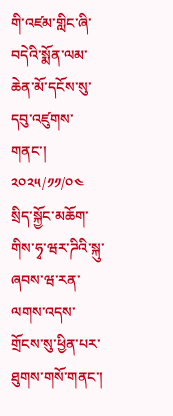གི་འཛམ་གླིང་ཞི་བདེའི་སྨོན་ལམ་ཆེན་མོ་དངོས་སུ་དབུ་འཛུགས་གནང་།
༢༠༢༥/༡༡/༠༤
སྲིད་སྐྱོང་མཆོག་གིས་ཧྭ་ཝར་ཌིའི་སྐུ་ཞབས་ཝ་རན་ལགས་འདས་གྲོངས་སུ་ཕྱིན་པར་ཐུགས་གསོ་གནང་།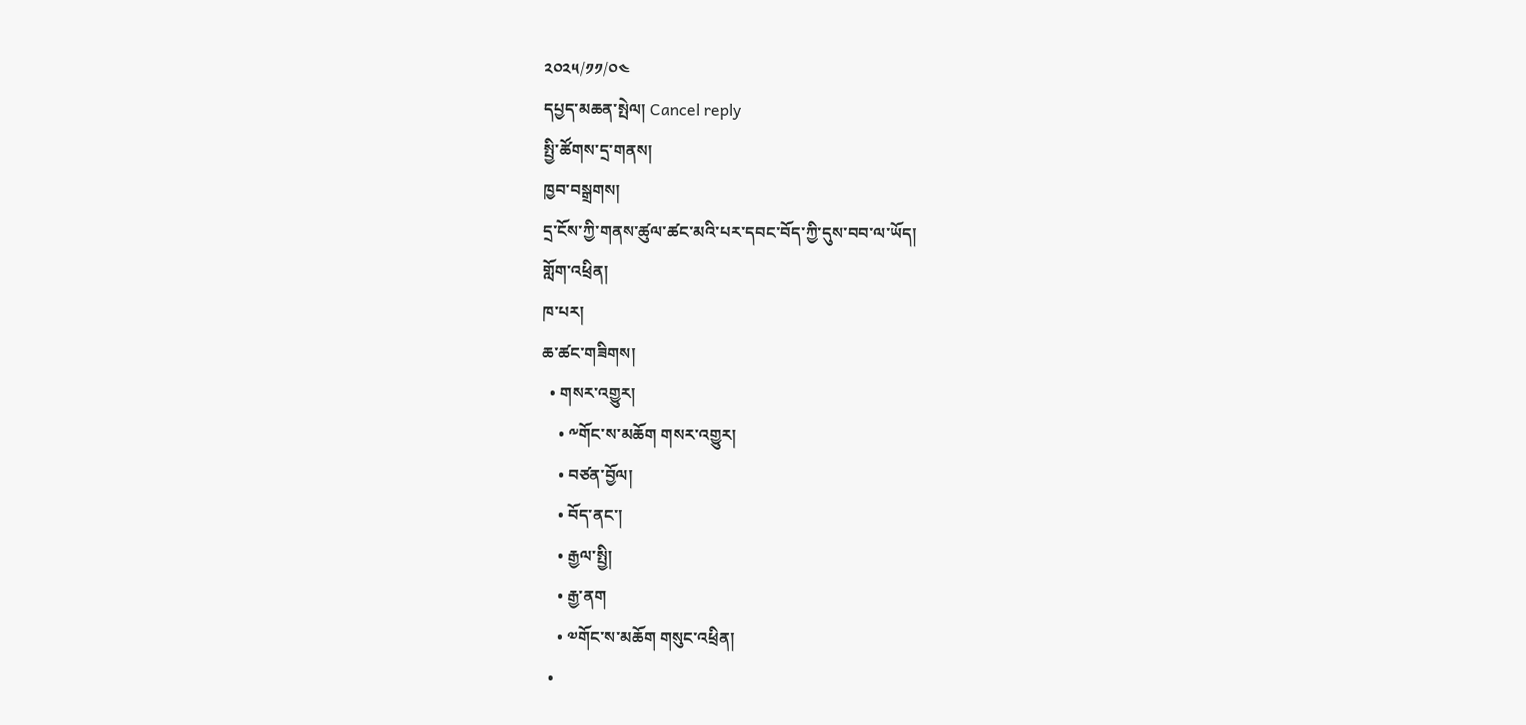༢༠༢༥/༡༡/༠༤
དཔྱད་མཆན་སྤེལ། Cancel reply
སྤྱི་ཚོགས་དྲ་གནས།
ཁྱབ་བསྒྲགས།
དྲ་ངོས་ཀྱི་གནས་ཚུལ་ཚང་མའི་པར་དབང་བོད་ཀྱི་དུས་བབ་ལ་ཡོད།
གློག་འཕྲིན།
ཁ་པར།
ཆ་ཚང་གཟིགས།
  • གསར་འགྱུར།
    • ༸གོང་ས་མཆོག གསར་འགྱུར།
    • བཙན་བྱོལ།
    • བོད་ནང་།
    • རྒྱལ་སྤྱི།
    • རྒྱ་ནག
    • ༧གོང་ས་མཆོག གསུང་འཕྲིན།
  •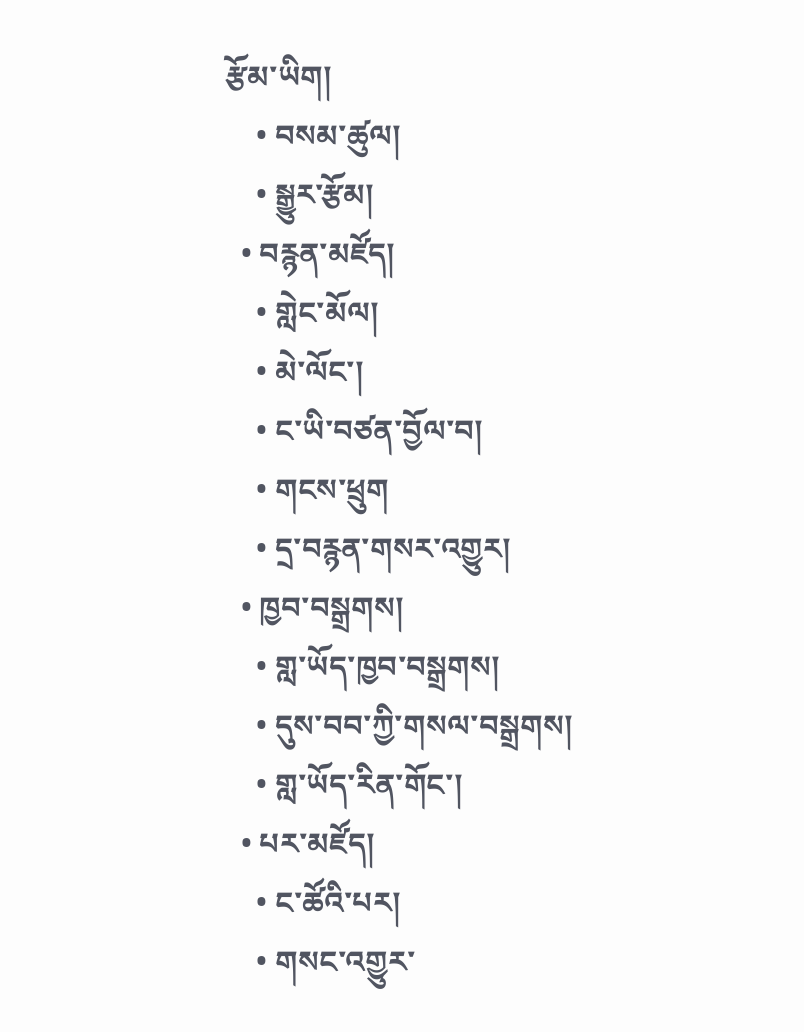རྩོམ་ཡིག།
    • བསམ་ཚུལ།
    • སྒྱུར་རྩོམ།
  • བརྙན་མཛོད།
    • གླེང་མོལ།
    • མེ་ལོང་།
    • ང་ཡི་བཙན་བྱོལ་བ།
    • གངས་ཕྲུག
    • དྲ་བརྙན་གསར་འགྱུར།
  • ཁྱབ་བསྒྲགས།
    • གླ་ཡོད་ཁྱབ་བསྒྲགས།
    • དུས་བབ་ཀྱི་གསལ་བསྒྲགས།
    • གླ་ཡོད་རིན་གོང་།
  • པར་མཛོད།
    • ང་ཚོའི་པར།
    • གསང་འགྱུར་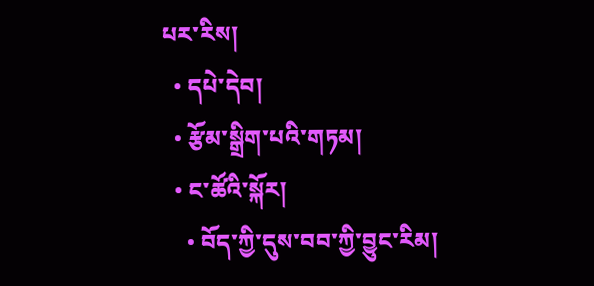པར་རིས།
  • དཔེ་དེབ།
  • རྩོམ་སྒྲིག་པའི་གཏམ།
  • ང་ཚོའི་སྐོར།
    • བོད་ཀྱི་དུས་བབ་ཀྱི་བྱུང་རིམ།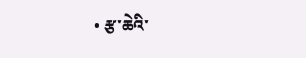• རྩ་ཆེའི་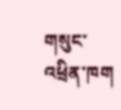གསུང་འཕྲིན་ཁག